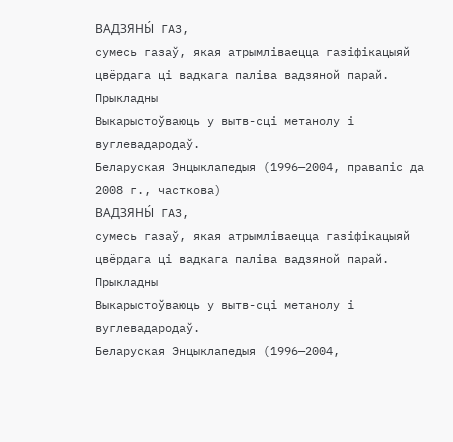ВАДЗЯНЫ́ ГАЗ,
сумесь газаў, якая атрымліваецца газіфікацыяй цвёрдага ці вадкага паліва вадзяной парай. Прыкладны
Выкарыстоўваюць у вытв-сці метанолу і вуглевадародаў.
Беларуская Энцыклапедыя (1996—2004, правапіс да 2008 г., часткова)
ВАДЗЯНЫ́ ГАЗ,
сумесь газаў, якая атрымліваецца газіфікацыяй цвёрдага ці вадкага паліва вадзяной парай. Прыкладны
Выкарыстоўваюць у вытв-сці метанолу і вуглевадародаў.
Беларуская Энцыклапедыя (1996—2004,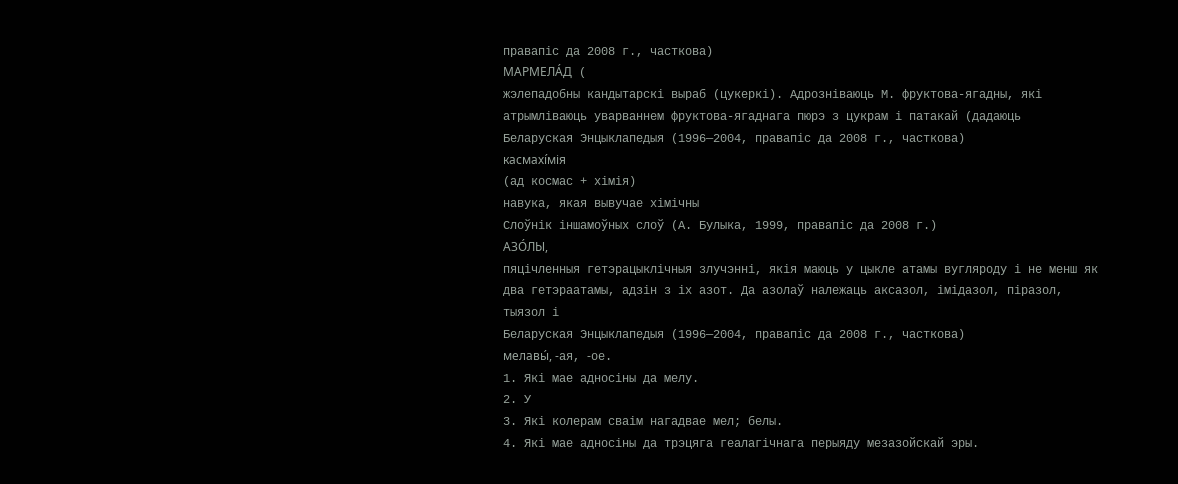правапіс да 2008 г., часткова)
МАРМЕЛА́Д (
жэлепадобны кандытарскі выраб (цукеркі). Адрозніваюць М. фруктова-ягадны, які атрымліваюць уварваннем фруктова-ягаднага пюрэ з цукрам і патакай (дадаюць
Беларуская Энцыклапедыя (1996—2004, правапіс да 2008 г., часткова)
касмахі́мія
(ад космас + хімія)
навука, якая вывучае хімічны
Слоўнік іншамоўных слоў (А. Булыка, 1999, правапіс да 2008 г.)
АЗО́ЛЫ,
пяцічленныя гетэрацыклічныя злучэнні, якія маюць у цыкле атамы вугляроду і не менш як два гетэраатамы, адзін з іх азот. Да азолаў належаць аксазол, імідазол, піразол, тыязол і
Беларуская Энцыклапедыя (1996—2004, правапіс да 2008 г., часткова)
мелавы́, ‑ая, ‑ое.
1. Які мае адносіны да мелу.
2. У
3. Які колерам сваім нагадвае мел; белы.
4. Які мае адносіны да трэцяга геалагічнага перыяду мезазойскай эры.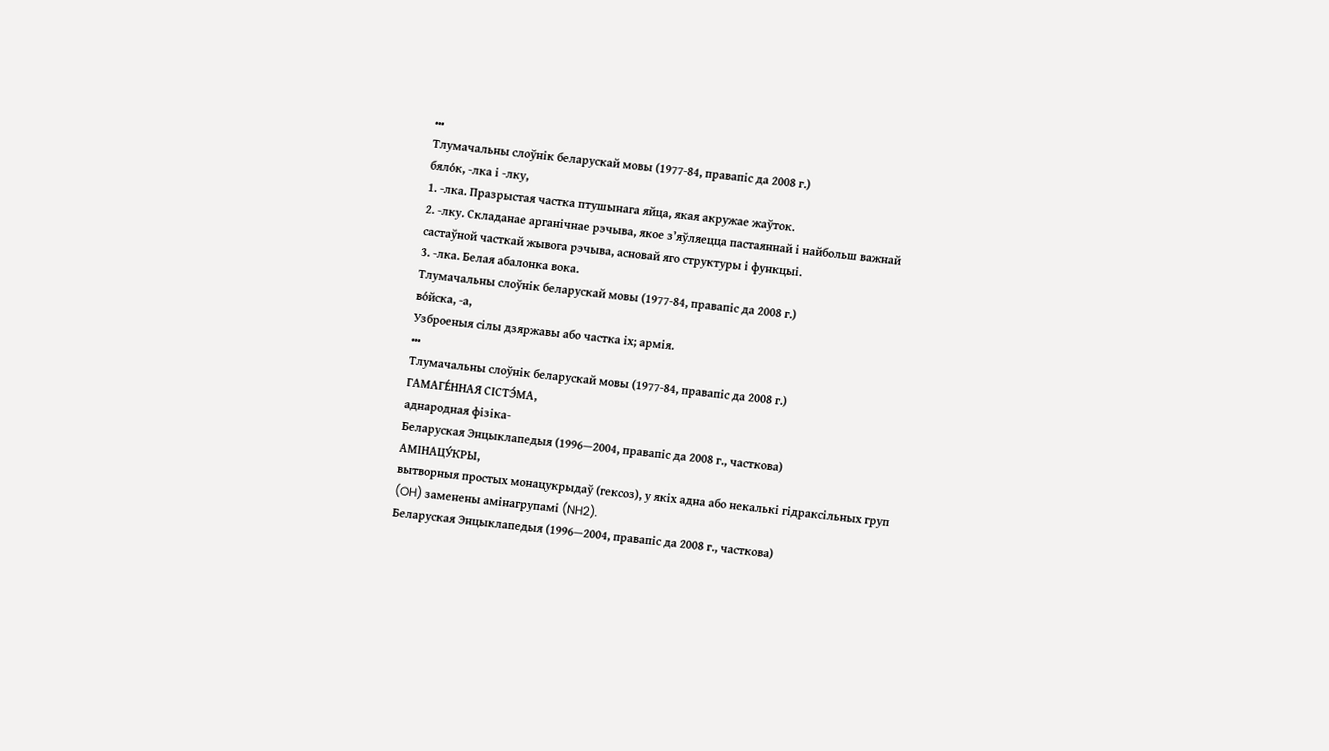•••
Тлумачальны слоўнік беларускай мовы (1977-84, правапіс да 2008 г.)
бяло́к, ‑лка і ‑лку,
1. ‑лка. Празрыстая частка птушынага яйца, якая акружае жаўток.
2. ‑лку. Складанае арганічнае рэчыва, якое з’яўляецца пастаяннай і найбольш важнай састаўной часткай жывога рэчыва, асновай яго структуры і функцыі.
3. ‑лка. Белая абалонка вока.
Тлумачальны слоўнік беларускай мовы (1977-84, правапіс да 2008 г.)
во́йска, ‑а,
Узброеныя сілы дзяржавы або частка іх; армія.
•••
Тлумачальны слоўнік беларускай мовы (1977-84, правапіс да 2008 г.)
ГАМАГЕ́ННАЯ СІСТЭ́МА,
аднародная фізіка-
Беларуская Энцыклапедыя (1996—2004, правапіс да 2008 г., часткова)
АМІНАЦУ́КРЫ,
вытворныя простых монацукрыдаў (гексоз), у якіх адна або некалькі гідраксільных груп (OH) заменены амінагрупамі (NH2).
Беларуская Энцыклапедыя (1996—2004, правапіс да 2008 г., часткова)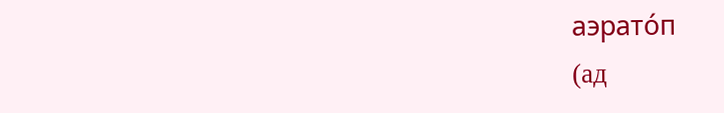аэрато́п
(ад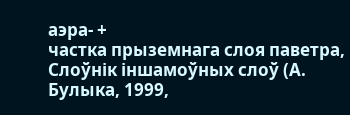аэра- +
частка прыземнага слоя паветра,
Слоўнік іншамоўных слоў (А. Булыка, 1999,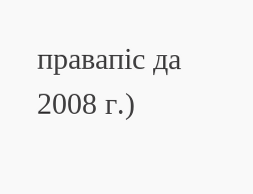правапіс да 2008 г.)